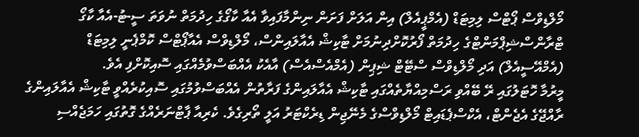މޯލްޑިވްސް ޕޯޓްސް ލިމިޓަޑް (އެމްޕީއެލް) އިން އަލަށް ފަށަން ނިންމާފައިވާ އެއާ ކާގޯގެ ހިދުމަތް ނުވަތަ ސީ-ޓު-އެއާ ކާގޯ ޓްރާންސްޝިޕްމަންޓްގެ ހިދުމަތް ފޯރުކޮށްދިނުމަށް ޓާކިޝް އެއާލައިންސް، މޯލްޑިވްސް އެއާޕޯޓްސް ކޮމްޕެނީ ލިމިޓަޑް (އެމްއޭސީއެލް) އަދި މޯލްޑިވްސް ސްޓޭޓް ޝިޕިން (އެމްއެސްއެސް) އާއެކު އެއްބަސްވުމެއްގައި ސޮއިކޮށްފި އެވެ.
މީރުމާ ހޮޓަލުގައި ރޭ ބޭއްވި ރަސްމިއްޔާތެއްގައި ޓާކިޝް އެއާލައިންގެ ފަރާތުން އެއްބަސްވުމުގައި ސޮއިކުރެއްވީ ޓާކިޝް އެއާލައިންގެ ރާއްޖޭގެ އެޖެންޓް، އެކްސްޕެޑައިޓް މޯލްޑިވްސްގެ މެނޭޖިން ޑިރެކްޓަރު އަލީ ތޯރިގެވެ. ކެރިއާ ޕާޓްނަރެއްގެ ގޮތުގައި ހަމަޖެއްސި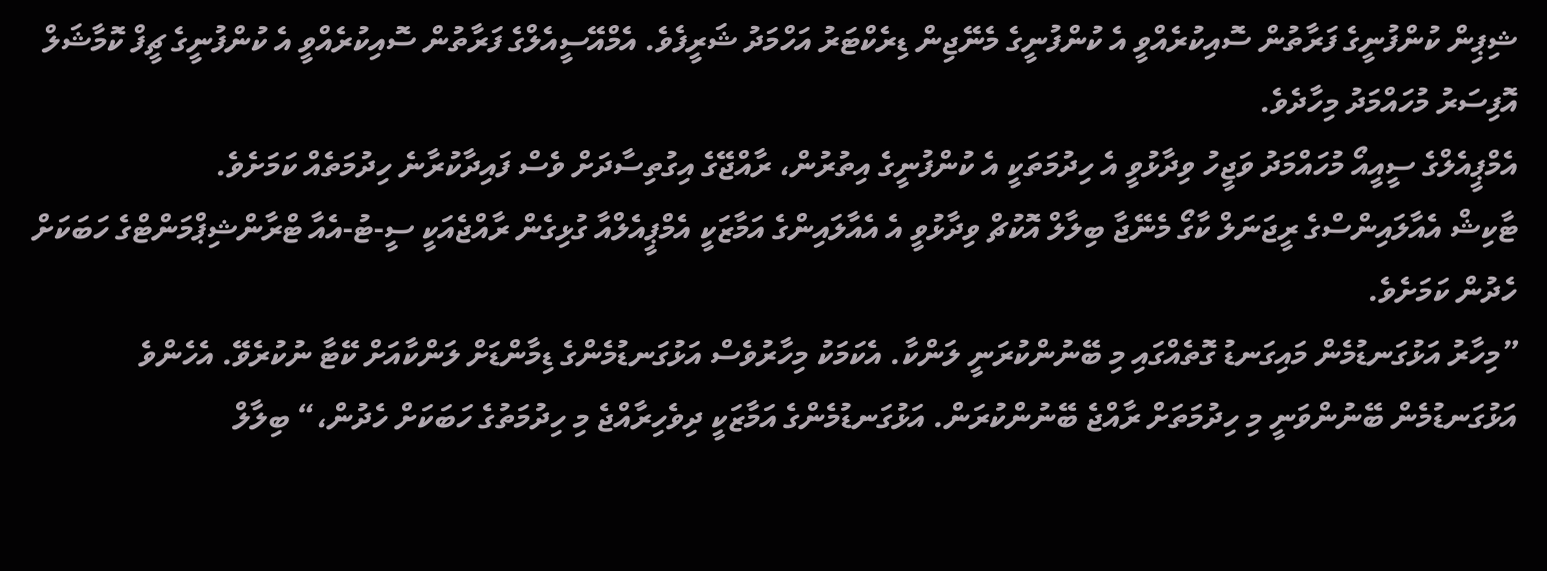ޝިޕިން ކުންފުނީގެ ފަރާތުން ސޮއިކުރެއްވީ އެ ކުންފުނީގެ މެނޭޖިން ޑިރެކްޓަރު އަހްމަދު ޝަރީފެވެ. އެމްއޭސީއެލްގެ ފަރާތުން ސޮއިކުރެއްވީ އެ ކުންފުނީގެ ޗީފް ކޮމާޝަލް އޮފިސަރު މުހައްމަދު މިހާދެވެ.
އެމްޕީއެލްގެ ސީއީއޯ މުހައްމަދު ވަޖީހު ވިދާޅުވީ އެ ހިދުމަތަކީ އެ ކުންފުނީގެ އިތުރުން، ރާއްޖޭގެ އިގުތިސާދަށް ވެސް ފައިދާކުރާނެ ހިދުމަތެއް ކަމަށެވެ.
ޓާކިޝް އެއާލައިންސްގެ ރީޖަނަލް ކާގޯ މެނޭޖާ ބިލާލް އޮކުޗް ވިދާޅުވީ އެ އެއާލައިންގެ އަމާޒަކީ އެމްޕީއެލްއާ ގުޅިގެން ރާއްޖެއަކީ ސީ-ޓު-އެއާ ޓްރާންޝިޕްމަންޓްގެ ހަބަކަށް ހެދުން ކަމަށެވެ.
”މިހާރު އަޅުގަނޑުމެން މައިގަނޑު ގޮތެއްގައި މި ބޭނުންކުރަނީ ލަންކާ. އެކަމަކު މިހާރުވެސް އަޅުގަނޑުމެންގެ ޑިމާންޑަށް ލަންކާއަށް ކޭޓާ ނުކުރެވޭ. އެހެންވެ އަޅުގަނޑުމެން ބޭނުންވަނީ މި ހިދުމަތަށް ރާއްޖެ ބޭނުންކުރަން. އަޅުގަނޑުމެންގެ އަމާޒަކީ ދިވެހިރާއްޖެ މި ހިދުމަތުގެ ހަބަކަށް ހެދުން،“ ބިލާލް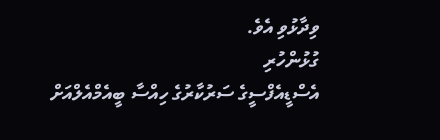ވިދާޅުވި އެވެ.
ގުޅުންހުރި
އެސްޑީއެފްސީގެ ސަރުކާރުގެ ހިއްސާ ބީއެމްއެލްއަށް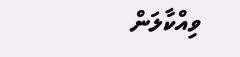ވިއްކާލަން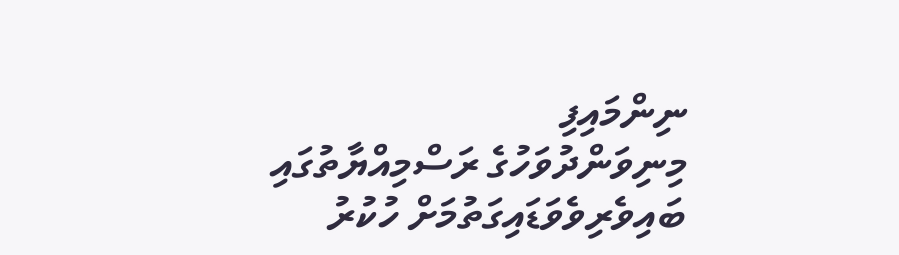ނިންމައިފި
މިނިވަންދުވަހުގެ ރަސްމިއްޔާތުގައި ބައިވެރިވެވަޑައިގަތުމަށް ހުކުރު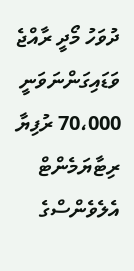ދުވަހު މޯދީ ރާއްޖެ ވަޑައިގަންނަވަނީ
70،000 ރުފިޔާ ރިޓާޔަމެންޓް އެލެވެންސްގެ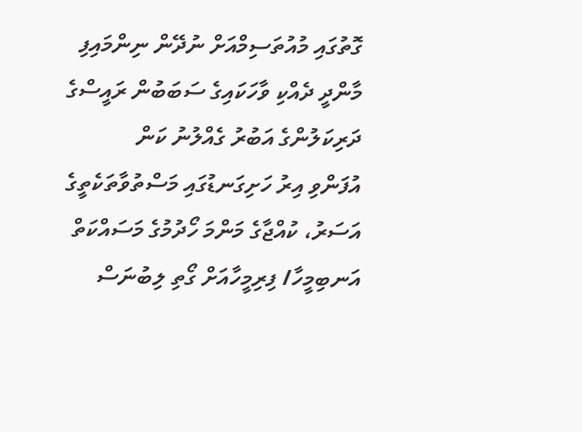ގޮތުގައި މުއުތަސިމްއަށް ނުދޭން ނިންމައިފި
މާންދީ ދެއްކި ވާހަކައިގެ ސަބަބުން ރައީސްގެ ދަރިކަލުންގެ އަބުރު ގެއްލުނު ކަން
އުފަންވި އިރު ހަށިގަނޑުގައި މަސްތުވާތަކެތީގެ އަސަރު، ކުއްޖާގެ މަންމަ ހޯދުމުގެ މަސައްކަތް
އަނބިމީހާ/ ފިރިމީހާއަށް ގޯތި ލިބުނަސް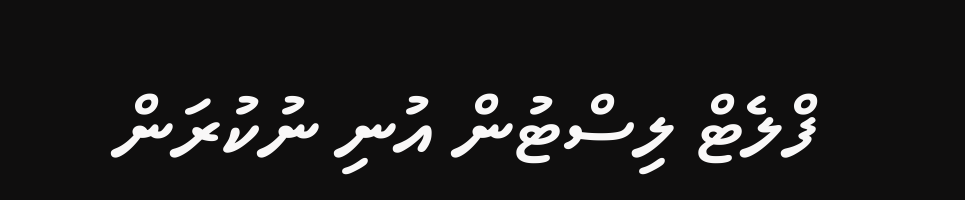ފްލެޓް ލިސްޓުން އުނި ނުކުރަން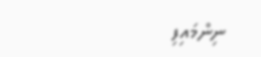ނިންމައިފި